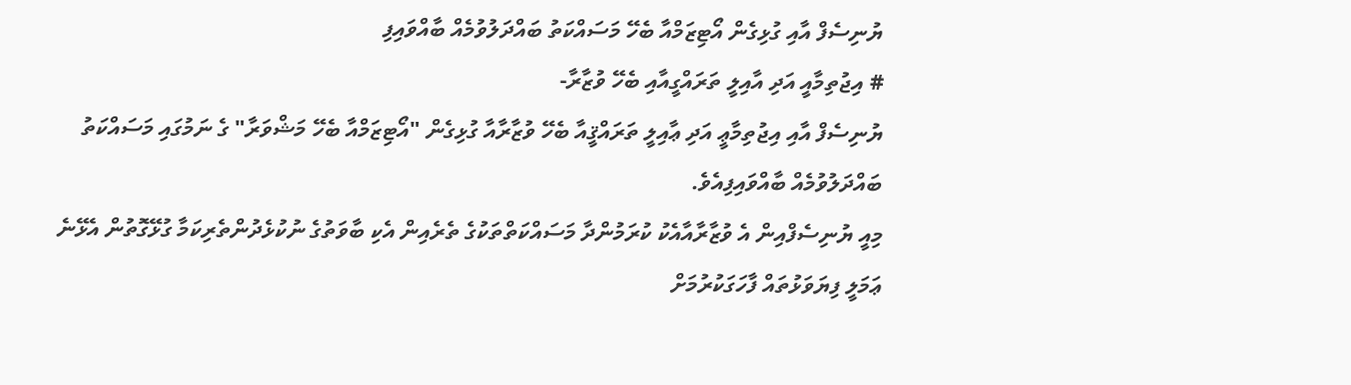ޔުނިސެފް އާއި ގުޅިގެން އޯޓިޒަމްއާ ބެހޭ މަސައްކަތު ބައްދަލުވުމެއް ބާއްވައިފި
# އިޖުތިމާއީ އަދި އާއިލީ ތަރައްގީއާއި ބެހޭ ވުޒާރާ-
ޔުނިސެފް އާއި އިޖުތިމާޢީ އަދި ޢާއިލީ ތަރައްޤީއާ ބެހޭ ވުޒާރާއާ ގުޅިގެން "އޯޓިޒަމްއާ ބެހޭ މަޝްވަރާ" ގެ ނަމުގައި މަސައްކަތު ބައްދަލުވުމެއް ބާއްވައިފިއެވެ.
މިއީ ޔުނިސެފްއިން އެ ވުޒާރާއާއެކު ކުރަމުންދާ މަސައްކަތްތަކުގެ ތެރެއިން އެކި ބާވަތުގެ ނުކުޅެދުންތެރިކަމާ ގުޅޭގޮތުން އެޅޭނެ ޢަމަލީ ފިޔަވަޅުތައް ފާހަގަކުރުމަށް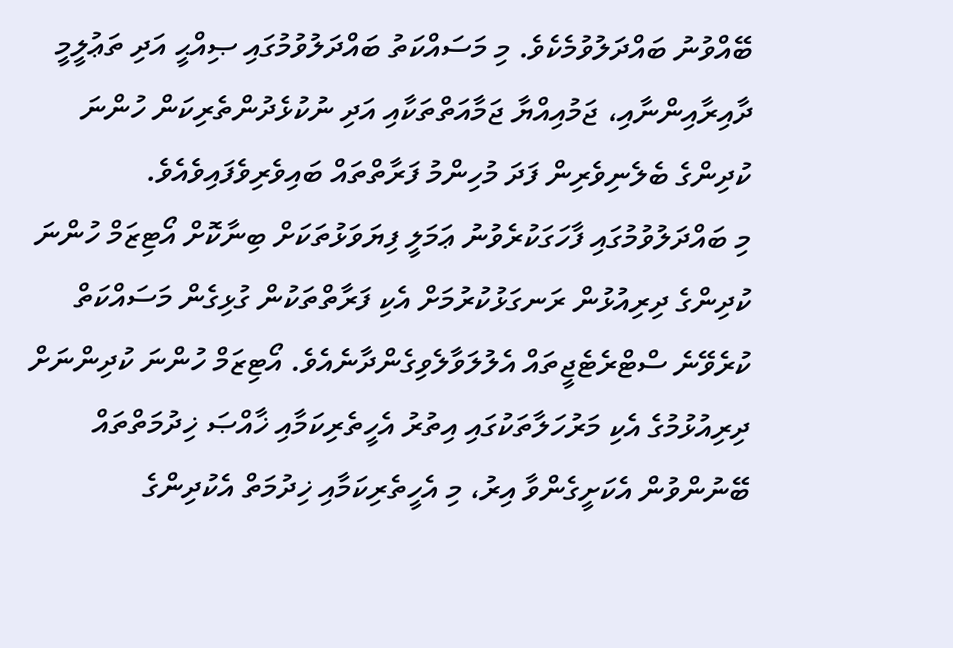ބޭއްވުނު ބައްދަލުވުމެކެވެ. މި މަސައްކަތު ބައްދަލުވުމުގައި ޞިއްޙީ އަދި ތަޢުލީމީ ދާއިރާއިންނާއި، ޖަމުއިއްޔާ ޖަމާއަތްތަކާއި އަދި ނުކުޅެދުންތެރިކަން ހުންނަ ކުދިންގެ ބެލެނިވެރިން ފަދަ މުހިންމު ފަރާތްތައް ބައިވެރިވެފައިވެއެވެ.
މި ބައްދަލުވުމުގައި ފާހަގަކުރެވުނު ޢަމަލީ ފިޔަވަޅުތަކަށް ބިނާކޮށް އޯޓިޒަމް ހުންނަ ކުދިންގެ ދިރިއުޅުން ރަނގަޅުކުރުމަށް އެކި ފަރާތްތަކުން ގުޅިގެން މަސައްކަތް ކުރެވޭނެ ސްޓްރެޓެޖީތައް އެލުލަވާލެވިގެންދާނެއެވެ. އޯޓިޒަމް ހުންނަ ކުދިންނަށް ދިރިއުޅުމުގެ އެކި މަރުހަލާތަކުގައި އިތުރު އެހީތެރިކަމާއި ޚާއްޞަ ޚިދުމަތްތައް ބޭނުންވުން އެކަށީގެންވާ އިރު، މި އެހީތެރިކަމާއި ޚިދުމަތް އެކުދިންގެ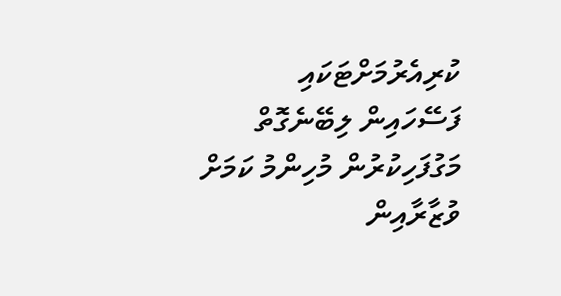ކުރިއެރުމަށްޓަކައި ފަސޭހައިން ލިބޭނެގޮތް މަގުފަހިކުރުން މުހިންމު ކަމަށް ވުޒާރާއިން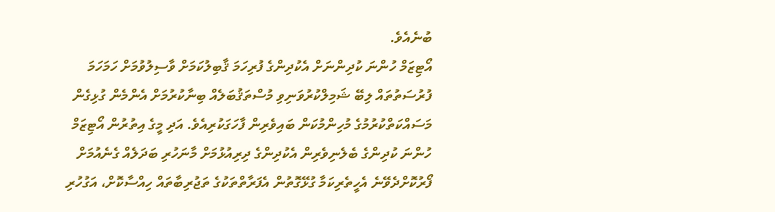ބުނެއެވެ.
އޯޓިޒަމް ހުންނަ ކުދިންނަށް އެކުދިންގެ ފުރިހަމަ ޤާބިލުކަމަށް ވާސިލުވުމަށް ހަމަހަމަ ފުރުސަތުތައް ލިބޭ ޝަމިލްކުރުވަނިވި މުސްތަޤުބަލެއް ބިނާކުރުމަށް އެންމެން ގުޅިގެން މަސައްކަތްކުރުމުގެ މުހިންމުކަން ބައިވެރިން ފާހަގަކުރިއެވެ. އަދި މީގެ އިތުރުން އޯޓިޒަމް ހުންނަ ކުދިންގެ ބެލެނިވެރިން އެކުދިންގެ ދިރިއުޅުމަށް މާނަހުރި ބަދަލެއް ގެނެއުމަށް ފޯރުކޮށްދެވޭނެ އެހީތެރިކަމާ ގުޅޭގޮތުން އެފަރާތްތަކުގެ ތަޖުރިބާތައް ހިއްސާކޮށް، އަގުހުރި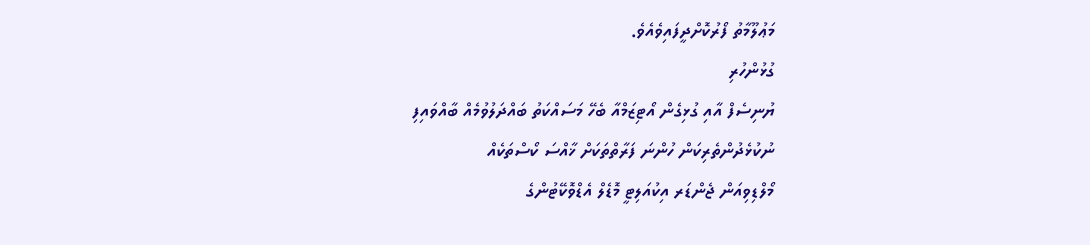މަޢުލޫމާތު ފޯރުކޮށްދީފައިވެއެވެ.
ގުޅުންހުރި
ޔުނިސެފް އާއި ގުޅިގެން އޯޓިޒަމްއާ ބެހޭ މަސައްކަތު ބައްދަލުވުމެއް ބާއްވައިފި
ނުކުޅެދުންތެރިކަން ހުންނަ ފަރާތްތަކަށް ޚާއްސަ ކޯސްތަކެއް
މޯލްޑިވިއަން ޖެންޑަރ އިކުއަލިޓީ މޮޑެލް އެޑްވޮކޭޓުންގެ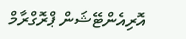އޮރިއެންޓޭޝަން ޕްރޮގްރާމް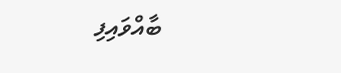ބާއްވައިފި